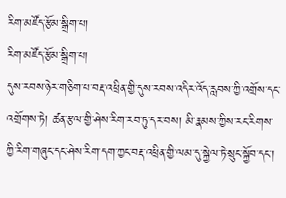རིག་མཛོད་རྩོམ་སྒྲིག་པ།
རིག་མཛོད་རྩོམ་སྒྲིག་པ།
དུས་རབས་ཉེར་གཅིག་པ་བརྡ་འཕྲིན་གྱི་དུས་རབས་འདིར་འོད་རླབས་ཀྱི་འགྲོས་དང་འགྲོགས་ཏེ། ཚན་རྩལ་གྱི་ཤེས་རིག་རབ་ཏུ་དར་བས། མི་རྣམས་ཀྱིས་རང་རིགས་ཀྱི་རིག་གཞུང་དང་ཤེས་རིག་དག་ཀྱང་བརྡ་འཕྲིན་གྱི་ལམ་དུ་སྐྱེལ་ཏེ་སྲུང་སྐྱོབ་དང་།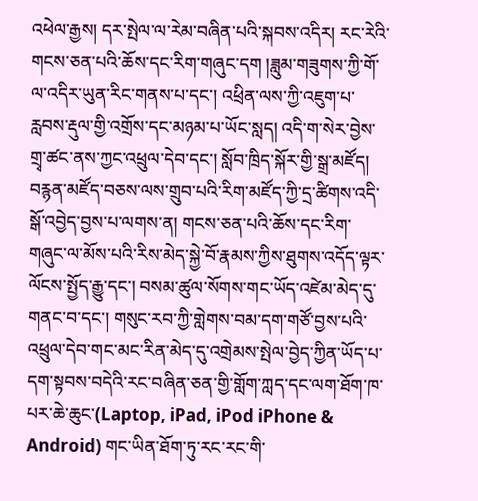འཕེལ་རྒྱས། དར་སྤེལ་ལ་རེམ་བཞིན་པའི་སྐབས་འདིར། རང་རེའི་གངས་ཅན་པའི་ཆོས་དང་རིག་གཞུང་དག །ཟླུམ་གཟུགས་ཀྱི་གོ་ལ་འདིར་ཡུན་རིང་གནས་པ་དང་། འཕྲིན་ལས་ཀྱི་འཇུག་པ་རླབས་རྡུལ་གྱི་འགྲོས་དང་མཉམ་པ་ཡོང་སླད། འདི་ག་སེར་བྱེས་གྲྭ་ཚང་ནས་ཀྱང་འཕྲུལ་དེབ་དང་། སློབ་ཁྲིད་སྐོར་གྱི་སྒྲ་མཛོད། བརྙན་མཛོད་བཅས་ལས་གྲུབ་པའི་རིག་མཛོད་ཀྱི་དྲ་ཚིགས་འདི་སྒོ་འབྱེད་བྱས་པ་ལགས་ན། གངས་ཅན་པའི་ཆོས་དང་རིག་གཞུང་ལ་མོས་པའི་རིས་མེད་སྐྱེ་བོ་རྣམས་ཀྱིས་ཐུགས་འདོད་ལྟར་ལོངས་སྤྱོད་རྒྱུ་དང་། བསམ་ཚུལ་སོགས་གང་ཡོད་འཛེམ་མེད་དུ་གནང་བ་དང་། གསུང་རབ་ཀྱི་གླེགས་བམ་དག་གཙོ་བྱས་པའི་འཕྲུལ་དེབ་གང་མང་རིན་མེད་དུ་འགྲེམས་སྤེལ་བྱེད་ཀྱིན་ཡོད་པ་དག་སྟབས་བདེའི་རང་བཞིན་ཅན་གྱི་གློག་ཀླད་དང་ལག་ཐོག་ཁ་པར་ཆེ་ཆུང་(Laptop, iPad, iPod iPhone & Android) གང་ཡིན་ཐོག་ཏུ་རང་རང་གི་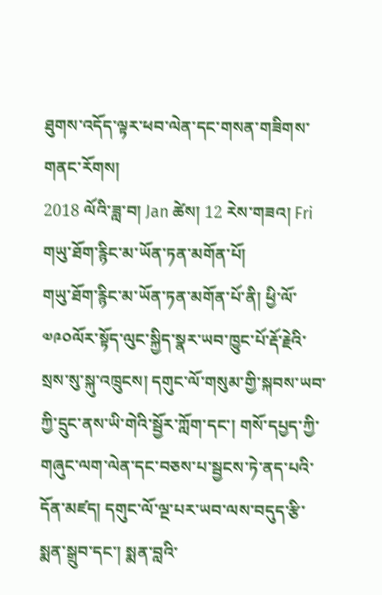ཐུགས་འདོད་ལྟར་ཕབ་ལེན་དང་གསན་གཟིགས་གནང་རོགས།
2018 ལོའི་ཟླ་བ། Jan ཚེས། 12 རེས་གཟའ། Fri
གཡུ་ཐོག་རྙིང་མ་ཡོན་ཏན་མགོན་པོ།
གཡུ་ཐོག་རྙིང་མ་ཡོན་ཏན་མགོན་པོ་ནི། ཕྱི་ལོ་༧༩༠ལོར་སྟོད་ལུང་སྐྱིད་སྣར་ཡབ་ཁྱུང་པོ་རྡོ་རྗེའི་སྲས་སུ་སྐུ་འཁྲུངས། དགུང་ལོ་གསུམ་གྱི་སྐབས་ཡབ་ཀྱི་དྲུང་ནས་ཡི་གེའི་སྦྱོར་ཀློག་དང་། གསོ་དཔྱད་ཀྱི་གཞུང་ལག་ལེན་དང་བཅས་པ་སྦྱངས་ཏེ་ནད་པའི་དོན་མཛད། དགུང་ལོ་ལྔ་པར་ཡབ་ལས་བདུད་རྩི་སྨན་སྒྲུབ་དང་། སྨན་བླའི་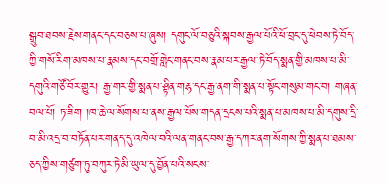སྒྲུབ་ཐབས་རྗེས་གནང་དང་བཅས་པ་ཞུས། དགུང་ལོ་བཅུའི་སྐབས་རྒྱལ་པོའི་ཕོ་བྲང་དུ་ཕེབས་ཏེ་བོད་ཀྱི་གསོ་རིག་མཁས་པ་རྣམས་དང་བགྲོ་གླེང་གནང་བས་རྣམ་པར་རྒྱལ་ཏེ་བོད་སྨན་གྱི་མཁས་པ་མི་དགུའི་གཙོ་བོར་གྱུར། རྒྱ་གར་གྱི་སྨན་པ་ཤྟིན་གརྷ་དང་རྒྱ་ནག་གི་སྨན་པ་སྟོང་གསུམ་གང་བ། གཞན་བལ་པོ། ཏ་ཟིག །ཁ་ཆེ་ལ་སོགས་པ་ནས་རྒྱལ་པོས་གདན་དྲངས་པའི་སྨན་པ་མཁས་པ་མི་དགུས་དྲི་བ་མི་འདྲ་བ་བཏོན་པར་གནད་དུ་འཁེལ་བའི་ལན་གནང་བས་རྒྱ་དཀར་ནག་སོགས་ཀྱི་སྨན་པ་ཐམས་ཅད་ཀྱིས་གཙུག་ཏུ་བཀུར་ཏེ་མི་ཡུལ་དུ་བྱོན་པའི་སངས་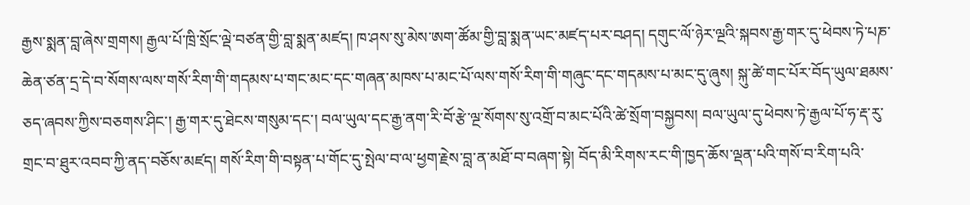རྒྱས་སྨན་བླ་ཞེས་གྲགས། རྒྱལ་པོ་ཁྲི་སྲོང་ལྡེ་བཙན་གྱི་བླ་སྨན་མཛད། ཁ་ཤས་སུ་མེས་ཨག་ཚོམ་གྱི་བླ་སྨན་ཡང་མཛད་པར་བཤད། དགུང་ལོ་ཉེར་ལྔའི་སྐབས་རྒྱ་གར་དུ་ཕེབས་ཏེ་པཎ་ཆེན་ཙན་དྲ་དེ་བ་སོགས་ལས་གསོ་རིག་གི་གདམས་པ་གང་མང་དང་གཞན་མཁས་པ་མང་པོ་ལས་གསོ་རིག་གི་གཞུང་དང་གདམས་པ་མང་དུ་ཞུས། སྐུ་ཚེ་གང་པོར་བོད་ཡུལ་ཐམས་ཅད་ཞབས་ཀྱིས་བཅགས་ཤིང་། རྒྱ་གར་དུ་ཐེངས་གསུམ་དང་། བལ་ཡུལ་དང་རྒྱ་ནག་རི་བོ་རྩེ་ལྔ་སོགས་སུ་འགྲོ་བ་མང་པོའི་ཚེ་སྲོག་བསྐྱབས། བལ་ཡུལ་དུ་ཕེབས་ཏེ་རྒྱལ་པོ་ཧ་རྡ་རུ་གྲང་བ་ཐུར་འབབ་ཀྱི་ནད་བཅོས་མཛད། གསོ་རིག་གི་བསྟན་པ་གོང་དུ་སྤེལ་བ་ལ་ཕྱག་རྗེས་བླ་ན་མཐོ་བ་བཞག་སྟེ། བོད་མི་རིགས་རང་གི་ཁྱད་ཆོས་ལྡན་པའི་གསོ་བ་རིག་པའི་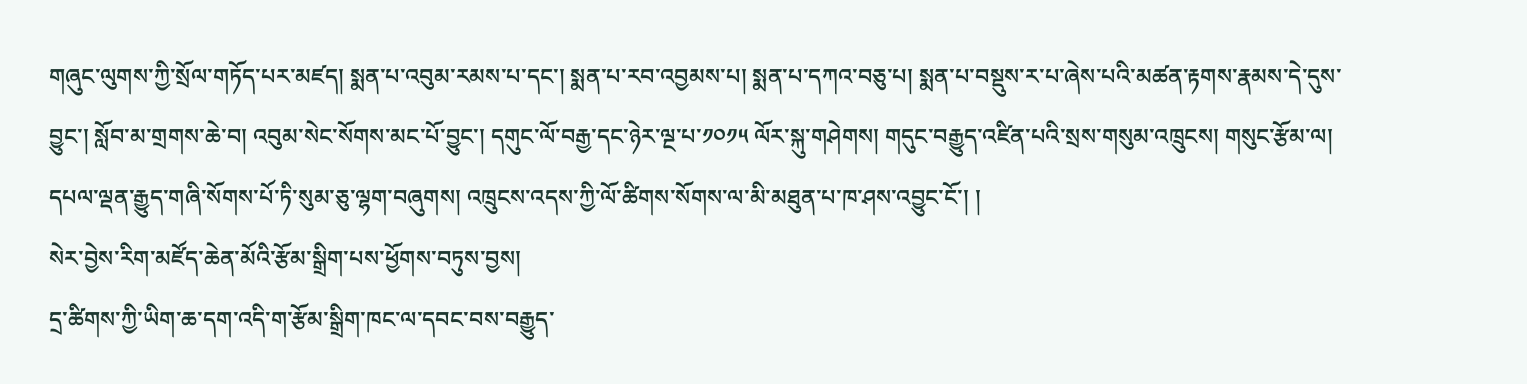གཞུང་ལུགས་ཀྱི་སྲོལ་གཏོད་པར་མཛད། སྨན་པ་འབུམ་རམས་པ་དང་། སྨན་པ་རབ་འབྱམས་པ། སྨན་པ་དཀའ་བཅུ་པ། སྨན་པ་བསྡུས་ར་པ་ཞེས་པའི་མཚན་རྟགས་རྣམས་དེ་དུས་བྱུང་། སློབ་མ་གྲགས་ཆེ་བ། འབུམ་སེང་སོགས་མང་པོ་བྱུང་། དགུང་ལོ་བརྒྱ་དང་ཉེར་ལྔ་པ་༡༠༡༥ ལོར་སྐུ་གཤེགས། གདུང་བརྒྱུད་འཛིན་པའི་སྲས་གསུམ་འཁྲུངས། གསུང་རྩོམ་ལ། དཔལ་ལྡན་རྒྱུད་གཞི་སོགས་པོ་ཏི་སུམ་ཅུ་ལྷག་བཞུགས། འཁྲུངས་འདས་ཀྱི་ལོ་ཚིགས་སོགས་ལ་མི་མཐུན་པ་ཁ་ཤས་འབྱུང་ངོ་། །
སེར་བྱེས་རིག་མཛོད་ཆེན་མོའི་རྩོམ་སྒྲིག་པས་ཕྱོགས་བཏུས་བྱས།
དྲ་ཚིགས་ཀྱི་ཡིག་ཆ་དག་འདི་ག་རྩོམ་སྒྲིག་ཁང་ལ་དབང་བས་བརྒྱུད་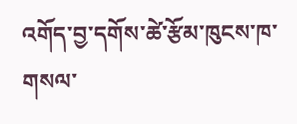འགོད་བྱ་དགོས་ཚེ་རྩོམ་ཁུངས་ཁ་གསལ་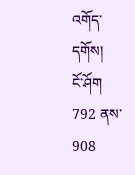འགོད་དགོས།
ངོ་ཤོག 792 ནས་ 908